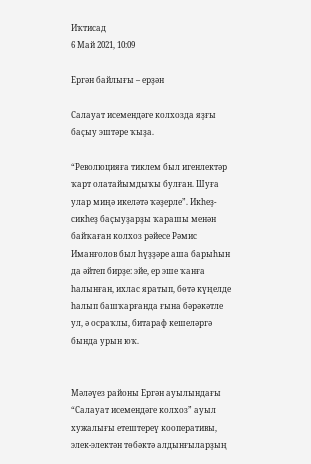Иҡтисад
6 Май 2021, 10:09

Ергән байлығы – ерҙән

Салауат исемендәге колхозда яҙғы баҫыу эштәре ҡыҙа.

“Революцияға тиклем был игенлектәр ҡарт олатайымдыҡы булған. Шуға улар миңә икеләтә ҡәҙерле”. Икһеҙ-сикһеҙ баҫыуҙарҙы ҡарашы менән байҡаған колхоз рәйесе Рәмис Иманғолов был һүҙҙәре аша барыһын да әйтеп бирҙе: эйе, ер эше ҡанға һалынған, ихлас яратып, бөтә күңелде һалып башҡарғанда ғына бәрәкәтле ул, ә осраҡлы, битараф кешеләргә бында урын юҡ.


Мәләүез районы Ергән ауылындағы “Салауат исемендәге колхоз” ауыл хужалығы етештереү кооперативы, элек-электән төбәктә алдынғыларҙың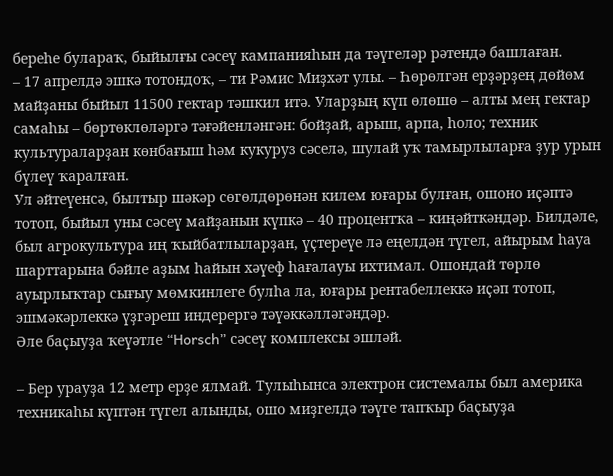береһе булараҡ, быйылғы сәсеү кампанияһын да тәүгеләр рәтендә башлаған.
– 17 апрелдә эшкә тотондоҡ, – ти Рәмис Миҙхәт улы. – Һөрөлгән ерҙәрҙең дөйөм майҙаны быйыл 11500 гектар тәшкил итә. Уларҙың күп өлөшө – алты мең гектар самаһы – бөртөклөләргә тәғәйенләнгән: бойҙай, арыш, арпа, һоло; техник культураларҙан көнбағыш һәм кукуруз сәселә, шулай уҡ тамырлыларға ҙур урын бүлеү ҡаралған.
Ул әйтеүенсә, былтыр шәкәр сөгөлдөрөнән килем юғары булған, ошоно иҫәптә тотоп, быйыл уны сәсеү майҙанын күпкә – 40 процентҡа – киңәйткәндәр. Билдәле, был агрокультура иң ҡыйбатлыларҙан, үҫтереүе лә еңелдән түгел, айырым һауа шарттарына бәйле аҙым һайын хәүеф һағалауы ихтимал. Ошондай төрлө ауырлыҡтар сығыу мөмкинлеге булһа ла, юғары рентабеллеккә иҫәп тотоп, эшмәкәрлеккә үҙгәреш индерергә тәүәккәлләгәндәр.
Әле баҫыуҙа ҡеүәтле “Horsch” сәсеү комплексы эшләй.

– Бер урауҙа 12 метр ерҙе ялмай. Тулыһынса электрон системалы был америка техникаһы күптән түгел алынды, ошо миҙгелдә тәүге тапҡыр баҫыуҙа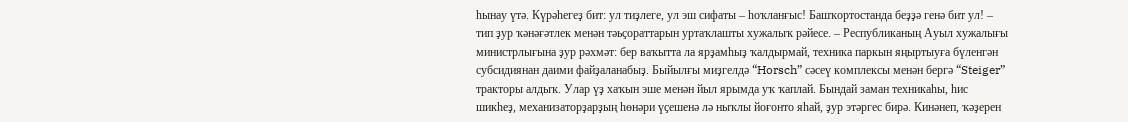һынау үтә. Күрәһегеҙ бит: ул тиҙлеге, ул эш сифаты – һоҡланғыс! Башҡортостанда беҙҙә генә бит ул! – тип ҙур ҡәнәғәтлек менән тәьҫораттарын уртаҡлашты хужалыҡ рәйесе. – Республиканың Ауыл хужалығы министрлығына ҙур рәхмәт: бер ваҡытта ла ярҙамһыҙ ҡалдырмай, техника паркын яңыртыуға бүленгән субсидиянан даими файҙаланабыҙ. Быйылғы миҙгелдә “Horsch” сәсеү комплексы менән бергә “Steiger” тракторы алдыҡ. Улар үҙ хаҡын эше менән йыл ярымда уҡ ҡаплай. Бындай заман техникаһы, һис шикһеҙ, механизаторҙарҙың һөнәри үҫешенә лә ныҡлы йоғонто яһай, ҙур этәргес бирә. Кинәнеп, ҡәҙерен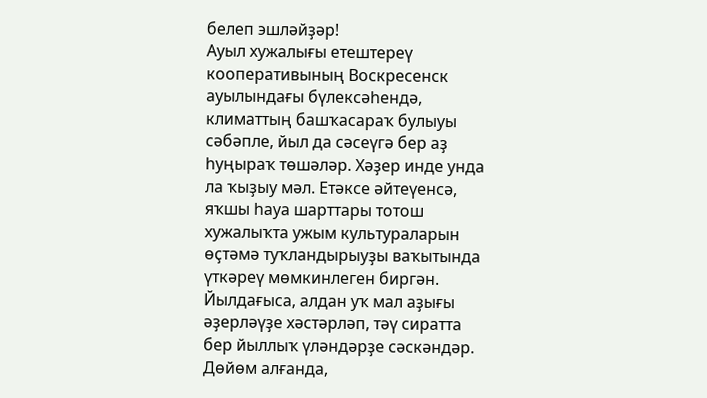белеп эшләйҙәр!
Ауыл хужалығы етештереү кооперативының Воскресенск ауылындағы бүлексәһендә, климаттың башҡасараҡ булыуы сәбәпле, йыл да сәсеүгә бер аҙ һуңыраҡ төшәләр. Хәҙер инде унда ла ҡыҙыу мәл. Етәксе әйтеүенсә, яҡшы һауа шарттары тотош хужалыҡта ужым культураларын өҫтәмә туҡландырыуҙы ваҡытында үткәреү мөмкинлеген биргән. Йылдағыса, алдан уҡ мал аҙығы әҙерләүҙе хәстәрләп, тәү сиратта бер йыллыҡ үләндәрҙе сәскәндәр. Дөйөм алғанда,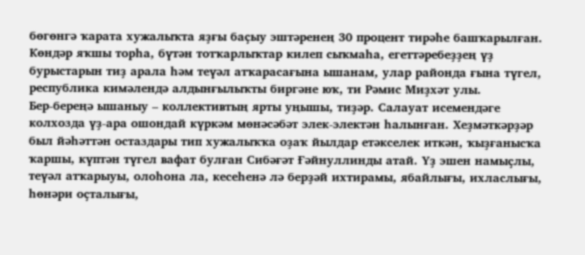бөгөнгә ҡарата хужалыҡта яҙғы баҫыу эштәренең 30 процент тирәһе башҡарылған. Көндәр яҡшы торһа, бүтән тотҡарлыҡтар килеп сыҡмаһа, егеттәребеҙҙең үҙ бурыстарын тиҙ арала һәм теүәл атҡарасағына ышанам, улар районда ғына түгел, республика кимәлендә алдынғылыҡты биргәне юҡ, ти Рәмис Миҙхәт улы.
Бер-береңә ышаныу – коллективтың ярты уңышы, тиҙәр. Салауат исемендәге колхозда үҙ-ара ошондай күркәм мөнәсәбәт элек-электән һалынған. Хеҙмәткәрҙәр был йәһәттән остаздары тип хужалыҡҡа оҙаҡ йылдар етәкселек иткән, ҡыҙғанысҡа ҡаршы, күптән түгел вафат булған Сибәғәт Ғәйнуллинды атай. Үҙ эшен намыҫлы, теүәл атҡарыуы, олоһона ла, кесеһенә лә берҙәй ихтирамы, ябайлығы, ихласлығы, һөнәри оҫталығы,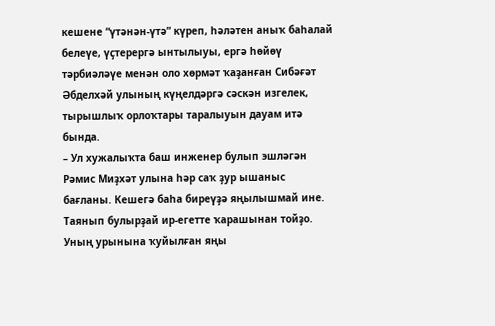кешене “үтәнән-үтә” күреп, һәләтен аныҡ баһалай белеүе, үҫтерергә ынтылыуы, ергә һөйөү тәрбиәләүе менән оло хөрмәт ҡаҙанған Сибәғәт Әбделхәй улының күңелдәргә сәскән изгелек, тырышлыҡ орлоҡтары таралыуын дауам итә бында.
– Ул хужалыҡта баш инженер булып эшләгән Рәмис Миҙхәт улына һәр саҡ ҙур ышаныс бағланы. Кешегә баһа биреүҙә яңылышмай ине. Таянып булырҙай ир-егетте ҡарашынан тойҙо. Уның урынына ҡуйылған яңы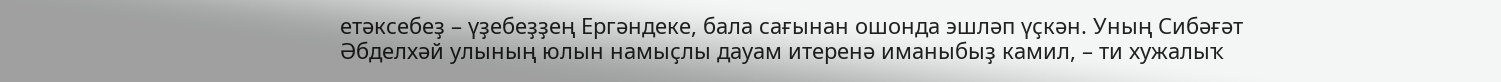етәксебеҙ – үҙебеҙҙең Ергәндеке, бала сағынан ошонда эшләп үҫкән. Уның Сибәғәт Әбделхәй улының юлын намыҫлы дауам итеренә иманыбыҙ камил, – ти хужалыҡ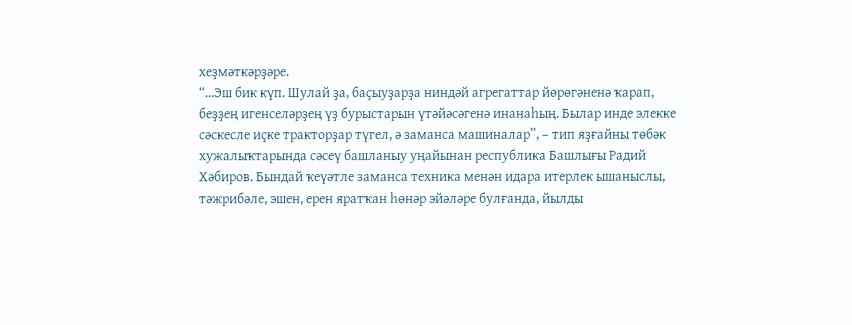хеҙмәткәрҙәре.
“...Эш бик күп. Шулай ҙа, баҫыуҙарҙа ниндәй агрегаттар йөрөгәненә ҡарап, беҙҙең игенселәрҙең үҙ бурыстарын үтәйәсәгенә инанаһың. Былар инде элекке сәскесле иҫке тракторҙар түгел, ә заманса машиналар”, – тип яҙғайны төбәк хужалыҡтарында сәсеү башланыу уңайынан республика Башлығы Радий Хәбиров. Бындай ҡеүәтле заманса техника менән идара итерлек ышаныслы, тәжрибәле, эшен, ерен яратҡан һөнәр эйәләре булғанда, йылды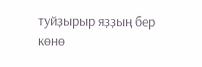туйҙырыр яҙҙың бер көнө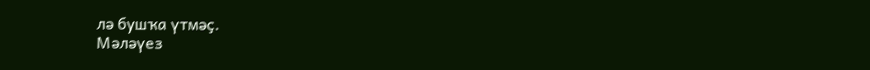лә бушҡа үтмәҫ.
Мәләүез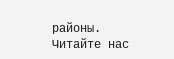районы.
Читайте нас